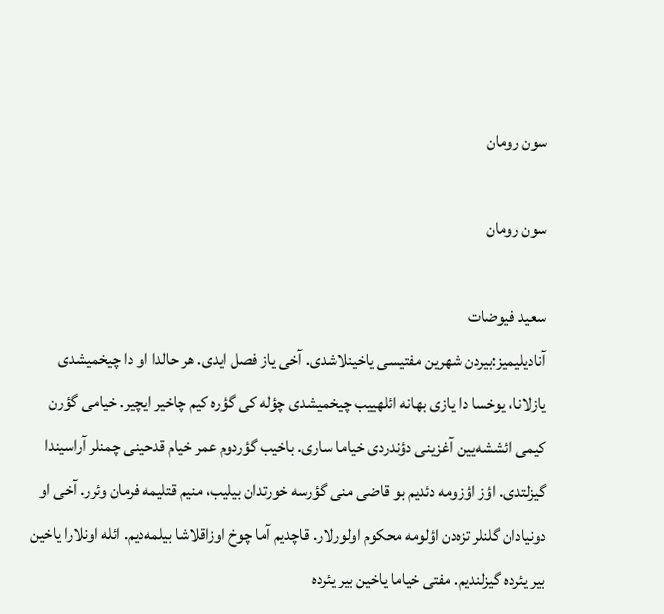سون رومان

سون رومان

سعید فیوضات
آنادیلیمیز:بیردن شهرین مفتیسی یاخینلاشدی. آخی یاز فصل ایدی. هر حالدا او دا چیخمیشدی یازلانا، یوخسا دا یازی بهانه ائلهییب چیخمیشدی چؤله کی گؤره کیم چاخیر ایچیر. خیامی گؤرن کیمی ائششه‌یین آغزینی دؤندردی خیاما ساری. باخیب گؤردوم عمر خیام قدحینی چمنلر آراسیندا گیزلتدی. اؤز اؤزومه دئدیم بو قاضی منی گؤرسه خورتدان بیلیب، منیم قتلیمه فرمان وئرر. آخی او دونیادان گلنلر تزه‌دن اؤلومه محکوم اولورلار. قاچدیم آما چوخ اوزاقلاشا بیلمه‌دیم. ائله اونلارا یاخین بیر یئرده گیزلندیم. مفتی خیاما یاخین بیر یئرده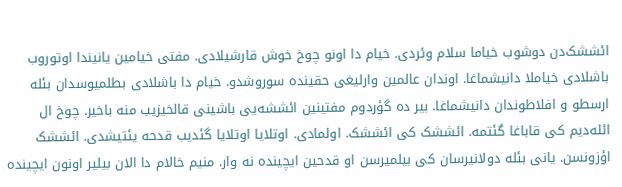ائششک‌دن دوشوب خیاما سلام وئردی. خیام دا اونو چوخ خوش قارشیلادی. مفتی خیامین یانیندا اوتوروب باشلادی خیاملا دانیشماغا. اوندان عالمین وارلیغی حقینده سوروشدو. خیام دا باشلادی بطلمیوسدان بئله ارسطو و افلاطوندان دانیشماغا. بیر ده گؤردوم مفتینین ائششه‌یی باشینی قالخیزیب منه باخیر. چوخ ال ائله‌دیم کی قاباغا گئتمه. ائششک کی ائششک. اولمادی. اوتلایا اوتلایا گئدیب قدحه یئتیشدی. ائششک اؤزونسن. یانی بئله دولانیرسان کی بیلمیرسن او قدحین ایچینده نه وار. منیم خالام دا الان بیلیر اونون ایچینده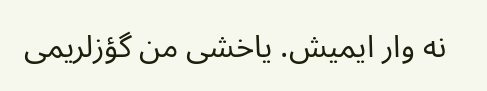نه وار ایمیش. یاخشی من گؤزلریمی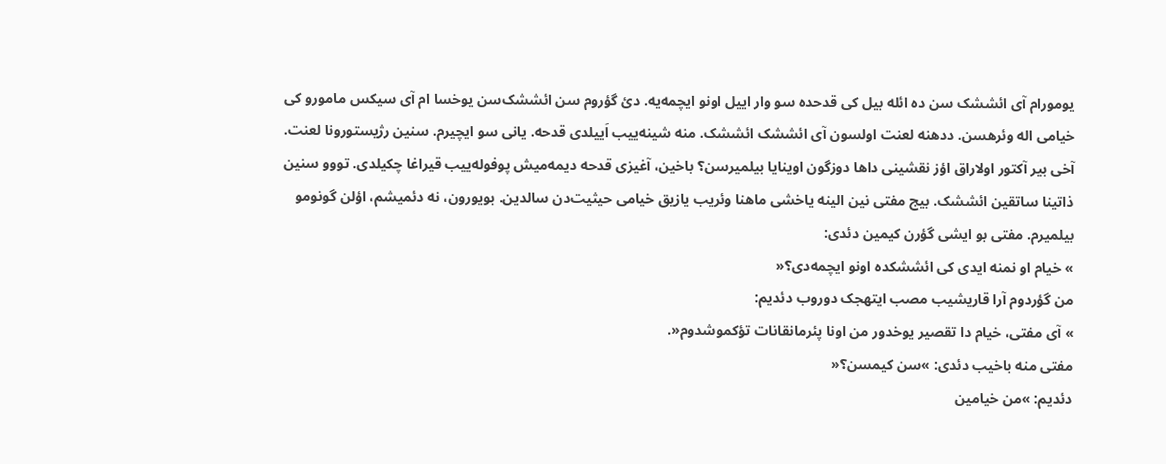یومورام آی ائششک سن ده ائله بیل کی قدحده سو وار اییل اونو ایچمه‌یه. دئ گؤروم سن ائششک‌سن یوخسا ام آی سیکس مامورو کی خیامی اله وئرهسن. ددهنه لعنت اولسون آی ائششک ائششک. منه شینه‌ییب اَییلدی قدحه. یانی سو ایچیرم. سنین رژیستورونا لعنت. آخی بیر آکتور اولاراق اؤز نقشینی داها دوزگون اوینایا بیلمیرسن؟ باخین، آغیزی قدحه دیمه‌میش پوفوله‌ییب قیراغا چکیلدی. تووو سنین ذاتینا ساتقین ائششک. بیج مفتی نین الینه یاخشی ماهنا وئریب یازیق خیامی حیثیت‌دن سالدین. بویورون، نه دئمیشم، اؤلن گونومو بیلمیرم. مفتی بو ایشی گؤرن کیمین دئدی:
» خیام او نمنه ایدی کی ائششکده اونو ایچمه‌دی؟«
من گؤردوم آرا قاریشیب مصب ایتهجک دوروب دئدیم:
» آی مفتی، خیام دا تقصیر یوخدور من اونا پئرمانقانات تؤکموشدوم«.
مفتی منه باخیب دئدی: »سن کیمسن؟«
دئدیم: »من خیامین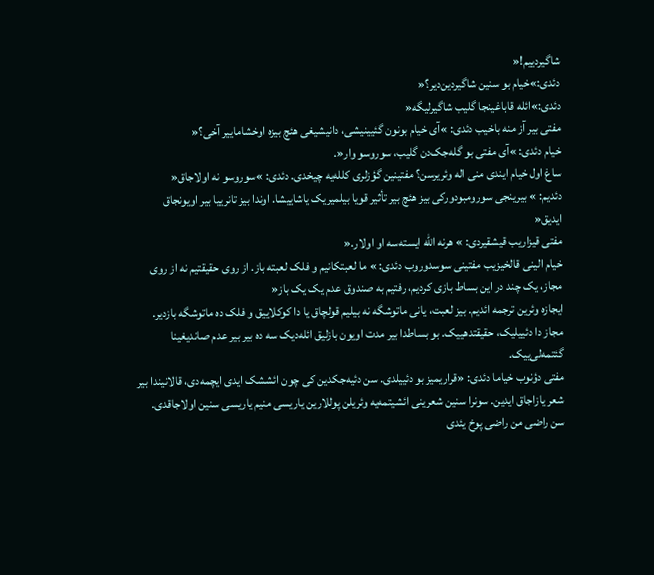شاگیردییم!«
دئدی:»خیام بو سنین شاگیردین‌دیر‌؟«
دئدی:»ائله قاباغینجا گلیب شاگیرلیگه«
مفتی بیر آز منه باخیب دئدی: »آی خیام بونون گئیینیشی، دانیشیغی هئچ بیزه اوخشاماییر آخی؟«
خیام دئدی: »آی مفتی بو گله‌جک‌دن گلیب، سوروسو وار«.
ساغ اول خیام ایندی منی اله وئریرسن؟ مفتینین گؤزلری کلله‌یه چیخدی. دئدی: »سوروسو نه اولاجاق«
دئدیم: » بیرینجی سورومبودورکی بیز هئچ بیر تأثیر قویا بیلمیریک یاشاییشا. اوندا بیز تانرییا بیر اویونجاق ایدیق«
مفتی قیزاریب قیشقیردی: » هرنه الله ایسته‌سه او اولار.«
خیام الینی قالخیزیب مفتینی سوسدوروب دئدی: » ما لعبتکانیم و فلک لعبته باز. از روی حقیقتیم نه از روی مجاز، یک چند در این بساط بازی کردیم، رفتیم به صندوق عدم یک یک باز«
ایجازه وئرین ترجمه ائدیم. بیز لعبت، یانی ماتوشگه نه بیلیم قولچاق یا دا کوکلاییق و فلک ده ماتوشگه بازدیر. مجاز دا دئییلیک، حقیقتدهییک. بو بساطدا بیر مدت اویون بازلیق ائله‌دیک سه ده بیر بیر عدم صاندیغینا گئتمه‌لی‌ییک.
مفتی دؤنوب خیاما دئدی: «قراریمیز بو دئییلدی. سن دئیه‌جکدین کی چون ائششک ایدی ایچمه‌دی، قالانیندا بیر شعر یازاجاق ایدین. سونرا سنین شعرینی ائشیتمه‌یه وئریلن پوللارین یاریسی منیم یاریسی سنین اولاجاقدی. سن راضی من راضی پوخ یئدی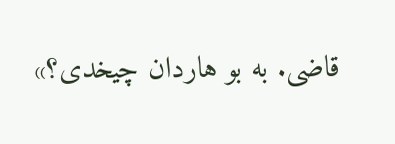قاضی. به بو هاردان چیخدی؟»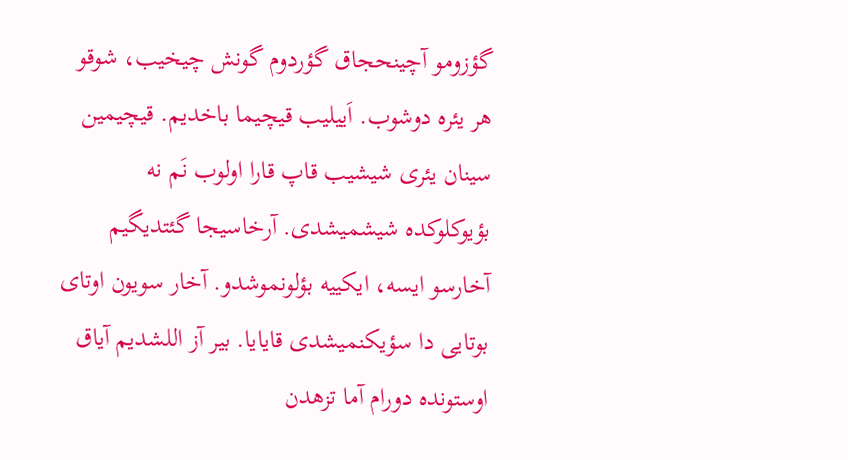گؤزومو آچینحجاق گؤردوم گونش چیخیب، شوقو هر یئره دوشوب. اَییلیب قیچیما باخدیم. قیچیمین سینان یئری شیشیب قاپ قارا اولوب نَم نه بؤیوکلوکده شیشمیشدی. آرخاسیجا گئتدیگیم آخارسو ایسه، ایکییه بؤلونموشدو. آخار سویون اوتای بوتایی دا سؤیکنمیشدی قایایا. بیر آز اللشدیم آیاق اوستونده دورام آما تزهدن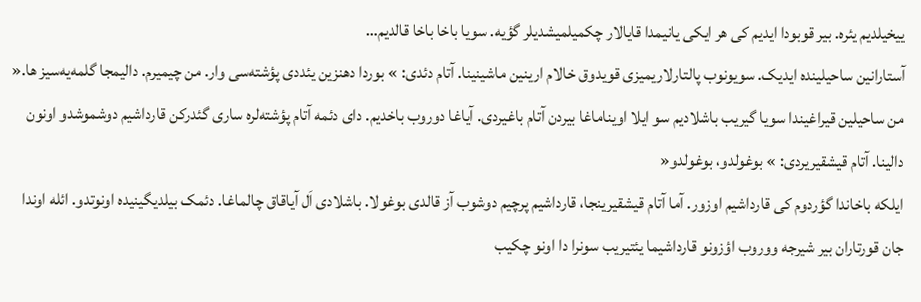ییخیلدیم یئره. بیر قوبودا ایدیم کی هر ایکی یانیمدا قایالار چکمیلمیشدیلر گؤیه. سویا باخا باخا قالدیم…
آستارانین ساحیلینده ایدیک. سویونوب پالتارلاریمیزی قویدوق خالام ارینین ماشینینا. آتام دئدی: » بوردا دهنزین یئددی پؤشته‌سی وار. من چیمیرم. دالیمجا گلمه‌یه‌سیز ها.«
من ساحیلین قیراغیندا سویا گیریب باشلادیم سو ایلا اویناماغا بیردن آتام باغیردی. آیاغا دوروب باخدیم. دای دئمه آتام پؤشته‌لره ساری گئدرکن قارداشیم دوشموشدو اونون دالینا. آتام قیشقیریردی: » بوغولدو، بوغولدو«
ایلکه باخاندا گؤردوم کی قارداشیم اوزور. آما آتام قیشقیرینجا، قارداشیم پرچیم دوشوب آز قالدی بوغولا. باشلادی اَل آیاقاق چالماغا. دئمک بیلدیگینیده اونوتدو. ائله اوندا جان قورتاران بیر شیرجه ووروب اؤزونو قارداشیما یئتیریب سونرا دا اونو چکیب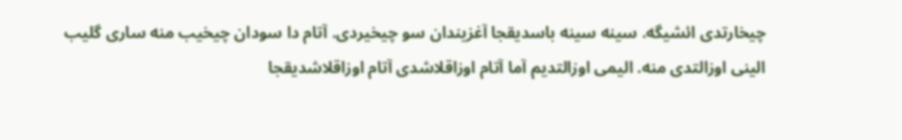چیخارتدی ائشیگه. سینه سینه باسدیقجا آغزیندان سو چیخیردی. آتام دا سودان چیخیب منه ساری گلیب الینی اوزالتدی منه. الیمی اوزالتدیم آما آتام اوزاقلاشدی آتام اوزاقلاشدیقجا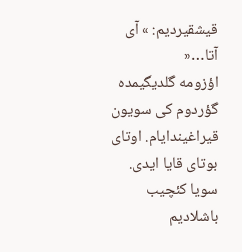قیشقیردیم: » آی آتا…«
اؤزومه گلدیگیمده گؤردوم کی سویون قیراغیندایام. اوتای بوتای قایا ایدی. سویا کئچیب باشلادیم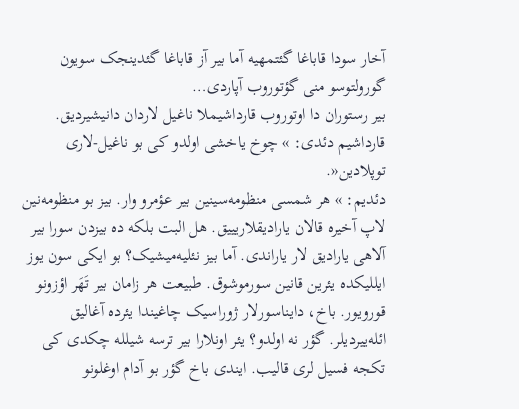آخار سودا قاباغا گئتمهیه آما بیر آز قاباغا گئدینجک سویون گورولتوسو منی گؤتوروب آپاردی…
بیر رستوران دا اوتوروب قارداشیملا ناغیل لاردان دانیشیردیق. قارداشیم دئدی: » چوخ یاخشی اولدو کی بو ناغیل-لاری توپلادین«.
دئدیم: » هر شمسی منظومه‌سینین بیر عؤمرو وار. بیز بو منظومه‌نین لاپ آخیره قالان یارادیقلاریییق. هل البت بلکه ده بیزدن سورا بیر آلاهی یارادیق لار یاراندی. آما بیز نئلیه‌میشیک؟ بو ایکی سون یوز ایللیکده یئرین قانین سورموشوق. طبیعت هر زامان بیر تَهَر اؤزونو قورویور. باخ، دایناسورلار ژوراسیک چاغیندا یئرده آغالیق ائله‌ییردیلر. گؤر نه اولدو؟ یئر اونلارا بیر ترسه شیلله چکدی کی تکجه فسیل لری قالیب. ایندی باخ گؤر بو آدام اوغلونو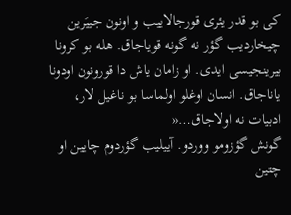کی بو قدر یئری قورجالاییب و اونون جییَرین چیخاردیب گؤر نه گونه قویاجاق. هله بو کرونا بیرینجیسی ایدی. او زامان یاش دا قورونون اودونا یاناجاق. انسان اوغلو اولماسا بو ناغیل لار، ادبیات نه اولاجاق…«
گونش گؤزومو ووردو. آییلیب گؤردوم چایین او چتین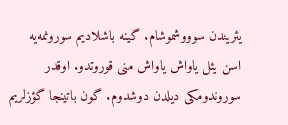یئریندن سوووشموشام. گینه باشلادیم سورونمه‌یه اسن یئل یاواش یاواش منی قوروتدو. اوقدر سوروندومکی دیلدن دوشدوم. گون باتینجا گؤزلریم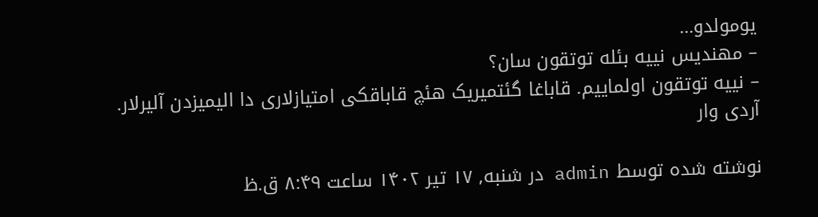یومولدو…
– مهندیس نییه بئله توتقون سان؟
– نییه توتقون اولماییم. قاباغا گئتمیریک هئچ قاباقکی امتیازلاری دا الیمیزدن آلیرلار.
آردی وار

نوشته شده توسط admin در شنبه, ۱۷ تیر ۱۴۰۲ ساعت ۸:۴۹ ق.ظ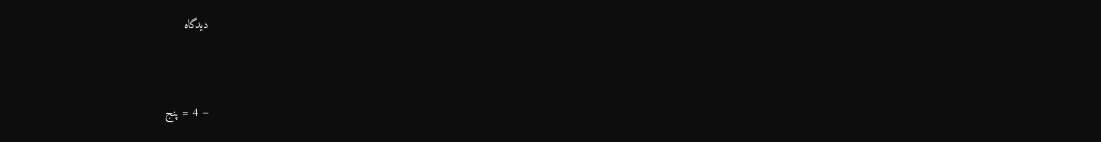دیدگاه


− 4 = پنج